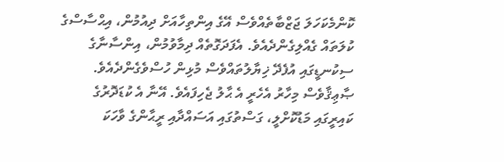ކޮންމެކަހަލަ ޖަޒްބާތެއްވެސް އޭގެ އިންތިހާއަށް ދިއުމުން، އިޙްސާސްގެ ކުލަތައް ގެއްލިގެންދެއެވެ. އެފަދަގޮތެއް ދިމާވުމުން، އިންސާނާގެ ސިކުނޑީގައި އުފެދޭ ޚިޔާލުތައްވެސް މުޅިން ހުސްވެގެންދެއެވެ. ޞާޢިޤާވެސް މިހާރު އެހެރީ އެ ޙާލު ޖެހިފައެވެ. އޭނާ އެ ކުޑަދޮރުގެ ކައިރީގައި މަޑުކޮށްލީ، ގަސްތުގައި އަސައްދާއި ރީޙާންގެ ވާހަކަ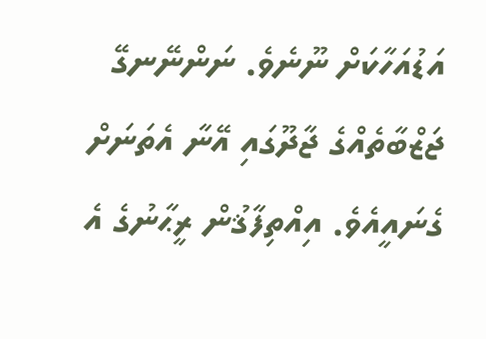އަޑުއަހާކަށް ނޫނެވެ. ނަންނޭނގޭ ޖަޒްބާތެއްގެ ޖާދޫގައި އޭނާ އެތަނަށް ގެނައީއެވެ. އިއްތިފާޤުން ރީޙާނުގެ އެ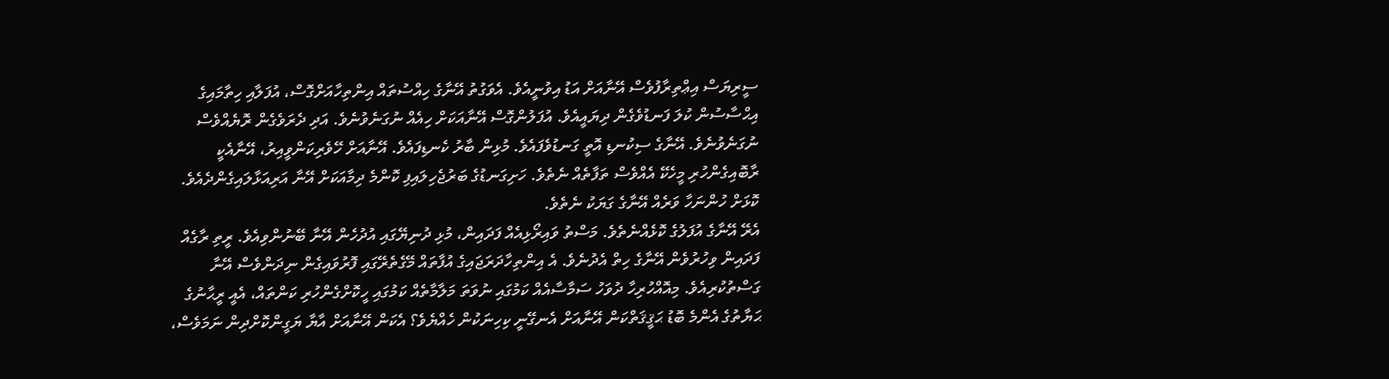ސީރިޔަސް އިޢްތިރާފުވެސް އޭނާއަށް އަޑު އިވުނީއެވެ. އެވަގުތު އޭނާގެ ހިއްސުތައް އިންތިހާއަށްގޮސް، އުފަލާއި ހިތާމައިގެ އިޙްސާސުން ކުލަ ފަނޑުވެގެން ދިޔައީއެވެ. އުފަލުންގޮސް އޭނާއަކަށް ހިއެއް ނުގަނެވުނެވެ. އަދި ދެރަވެގެން ރޮޔެއްވެސް ނުގަނެވުނެވެ. އޭނާގެ ސިކުނޑި އޮތީ ގަނޑުވެފައެވެ. މުޅިން ބާރު ކެނޑިފައެވެ. އޭނާއަށް ހޭވެރިކަންވީއިރު، އޭނާއެކީ ރާބޮއިގެންހުރި މީހެކޭ އެއްވެސް ތަފާތެއް ނެތެވެ. ހަށިގަނޑުގެ ބަރުޖެހިލައިފި ކޮންމެ ދިމާއަކަށް އޭނާ އަރިއަޅާލައިގެންދެއެވެ. ކޮޅަށް ހުންނަހާ ވަރެއް އޭނާގެ ގަޔަކު ނެތެވެ.
އެރޭ އޭނާގެ އުފަލުގެ ކޮޅެއްނެތެވެ. މަސްތު ވައިރޯޅިއެއް ފަދައިން، މުޅި ދުނިޔޭގައި އުދުހެން އޭނާ ބޭނުންވިއެވެ. ރީތި ރާގެއް ފަދައިން ވިހުރުވެން އޭނާގެ ހިތް އެދުނެވެ. އެ އިންތިހާދަރަޖައިގެ އުފާތައް މޭގެތެރޭގައި ފޮރުވައިގެން ނިދަންވެސް އޭނާ ގަސްތުކުރިއެވެ. މިއޮއްހުރިހާ ދުވަހު ސަމާސާއެއް ކަމުގައި ނުވަތަ މަލާމާތެއް ކަމުގައި ހީކޮށްގެންހުރި ކަންތައް، އެއީ ރީޙާނުގެ ޙަޔާތުގެ އެންމެ ބޮޑު ޙަޤީޤަތްކަން އޭނާއަށް އެނގޭނީ ކިހިނަކުން ހެއްޔެވެ؟ އެކަން އޭނާއަށް އާޔާ ޔަގީންކޮށްދިން ނަމަވެސް،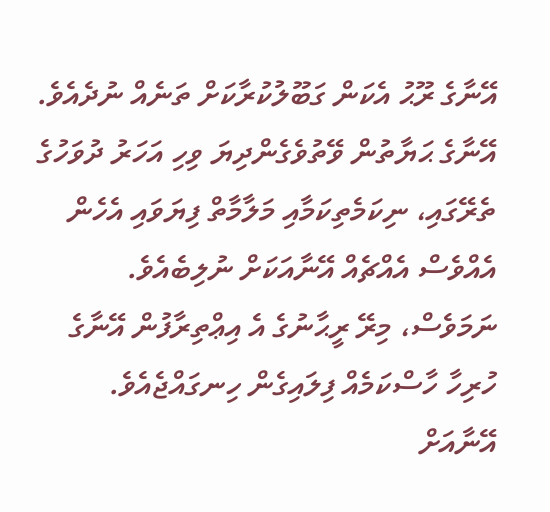އޭނާގެ ރޫޙު އެކަން ގަބޫލުކުރާކަށް ތަނެއް ނުދެއެވެ. އޭނާގެ ޙަޔާތުން ވޭތުވެގެންދިޔަ ވިހި އަހަރު ދުވަހުގެ ތެރޭގައި، ނިކަމެތިކަމާއި މަލާމާތް ފިޔަވައި އެހެން އެއްވެސް އެއްޗެއް އޭނާއަކަށް ނުލިބެއެވެ. ނަމަވެސް، މިރޭ ރީޙާނުގެ އެ އިޢްތިރާފުން އޭނާގެ ހުރިހާ ހާސްކަމެއް ފިލައިގެން ހިނގައްޖެއެވެ. އޭނާއަށް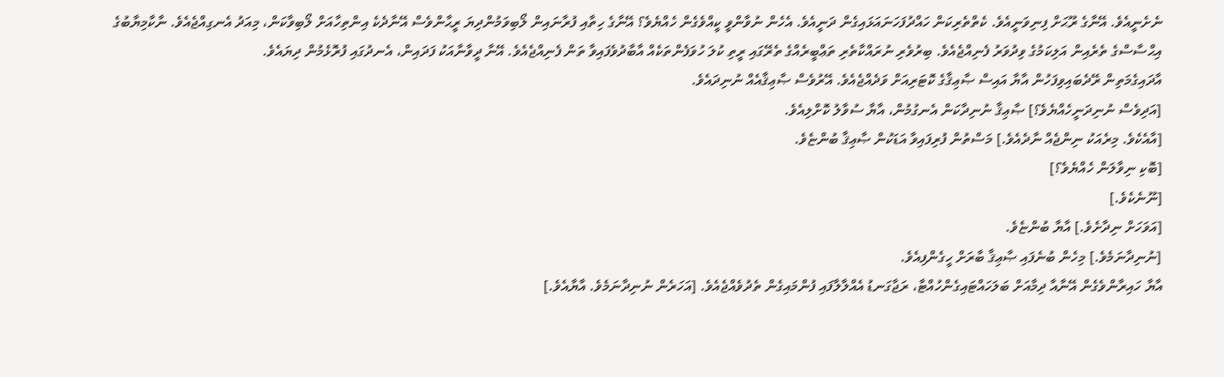ނެށެނީއެވެ. އޭނާގެ ރޫޙަށް ފިނިވަނީއެވެ. ކެތްތެރިކަން ހައްދުފަހަނައަޅައިގެން ދަނީއެވެ. އެހެން ނުވާންވީ ކީއްވެގެން ހެއްޔެވެ؟ އޭނާގެ ހިތާއި ފުރާނައިން ލޯބިވަމުންދިޔަ ރީޙާންވެސް އޭނާދެކެ އިންތިހާއަށް ލޯބިވާކަން، މިއަދު އެނގިއްޖެއެވެ. ނާކާމިޔާބުގެ އިޙްސާސްގެ ތެރެއިން އަލިކަމުގެ ވިދުވަރު ފެނިއްޖެއެވެ. ބިރުވެރި ނުރައްކާތެރި ތަޢްބީރެއްގެ ތެރޭގައި ރީތި ކުލަ ހުވަފެންތަކެއް އާބާދުވެފައިވާ ތަން ފެނިއްޖެއެވެ. އޭނާ ދީވާނާއަކު ފަދައިން، އެނދުގައި ފުރޮޅެމުން ދިޔައެވެ.
އާދައިގެމަތިން ރޭދެބައިވިފަހުން އާޔާ އައިސް ޞާޢިޤާގެ ކޮޓަރިއަށް ވަދެއްޖެއެވެ. އޭރުވެސް ޞާޢިޤާއެއް ނުނިދައެވެ.
[އަދިވެސް ނުނިދަނީހެއްޔެވެ؟] ޞާޢިޤާ ނުނިދާކަން އެނގުމުން، އާޔާ ސުވާލު ކޮށްލިއެވެ.
[އާއެކެވެ. މިރެއަކު ނިންޖެއް ނާދެއެވެ.] މަސްތުން ފުރިފައިވާ އަޑަކުން ޞާޢިޤާ ބުންޏެވެ.
[ބޮކި ނިވާލަން ހެއްޔެވެ؟]
[ނޫނެކެވެ.]
[އަވަހަށް ނިދާށެވެ.] އާޔާ ބުންޏެވެ.
[ނުނިދާނަމެވެ.] މިހެން ބުނެފައި ޞާޢިޤާ ބާރަށް ހީގެންފިއެވެ.
އާޔާ ހައިރާންވެގެން އޭނާއާ ދިމާއަށް ބަލަހައްޓައިގެންހުއްޓާ، ރަޖާގަނޑު އެއްލާލާފައި ފުންމައިގެން ތެދުވެއްޖެއެވެ. [އަހަރެން ނުނިދާނަމެވެ. އާޔާއެވެ.]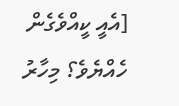[އެއީ ކީއްވެގެން ހެއްޔެވެ؟ މިހާރު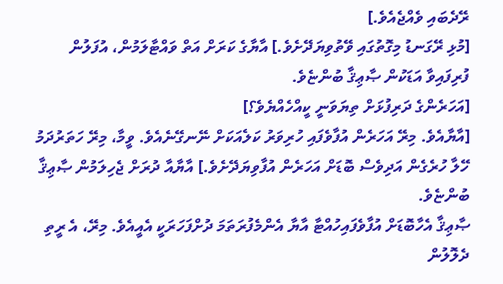ރޭދެބައި ވެއްޖެއެވެ.]
[މުޅި ރޭގަނޑު މިގޮތުގައި ވޭތުވިޔަދޭށެވެ.] އާޔާގެ ކަރަށް އަތް ވައްޓާލަމުން، އުފަލުން ފުރިފައިވާ އަޑަކުން ޞާޢިޤާ ބުންޏެވެ.
[އަހަރެންގެ ދަރިފުޅަށް ތިޔަވަނީ ކީއްހެއްޔެވެ؟]
[އާޔާއެވެ. މިރޭ އަހަރެން އުފާވެފައި ހުރިވަރު ކަލެއަކަށް ނޭނގޭނެއެވެ. ވީމާ، މިރޭ ހަތަރުދަމު ހޭލާ ހުރެގެން އަދިވެސް ބޮޑަށް އަހަރެން އުފާވިޔަދޭށެވެ.] އާޔާއާ ދުރަށް ޖެހިލަމުން ޞާޢިޤާ ބުންޏެވެ.
ޞާޢިޤާ އެހާބޮޑަށް އުފާވެފައިހުއްޓާ އާޔާ އެންމެފުރަތަމަ ދުށްފަހަރަކީ އެއީއެވެ. މިރޭ، އެ ރީތި ދެލޮލުން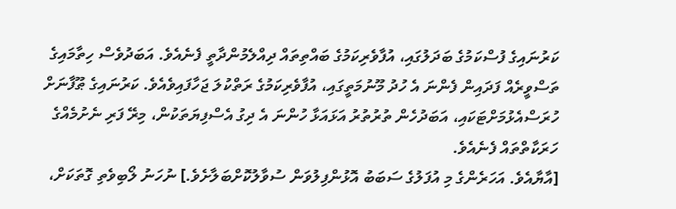ކަރުނައިގެ ފުސްކަމުގެ ބަދަލުގައި، އުފާވެރިކަމުގެ ބައްތިތައް ދިއްލެމުންދާތީ ފެނެއެވެ. އަބަދުވެސް ހިތާމައިގެ ތަސްވީރެއް ފަދައިން ފެންނަ އެ ހުދު މޫނުމަތީގައި، އުފާވެރިކަމުގެ ރަތްކުލަ ޖަހާފައިވެއެވެ. ކަރުނައިގެ ޠޫފާނަށް ހުރަސްއެޅުމަށްޓަކައި، އަބަދުހެން ތުރުތުރު އަޅައަޅާ ހުންނަ އެ ދިގު އެސްފިޔަތަކުން، މިރޭ ފަރި ނެށުމެއްގެ ހަރަކާތްތައް ފެނެއެވެ.
[އާޔާއެވެ. އަހަރެންގެ މި އުފަލުގެ ސަބަބު އޮޅުންފިލުވަން ސުވާލުކޮށްބަލާށެވެ.] ނުހަނު ލޯބިވެތި ގޮތަކަށް،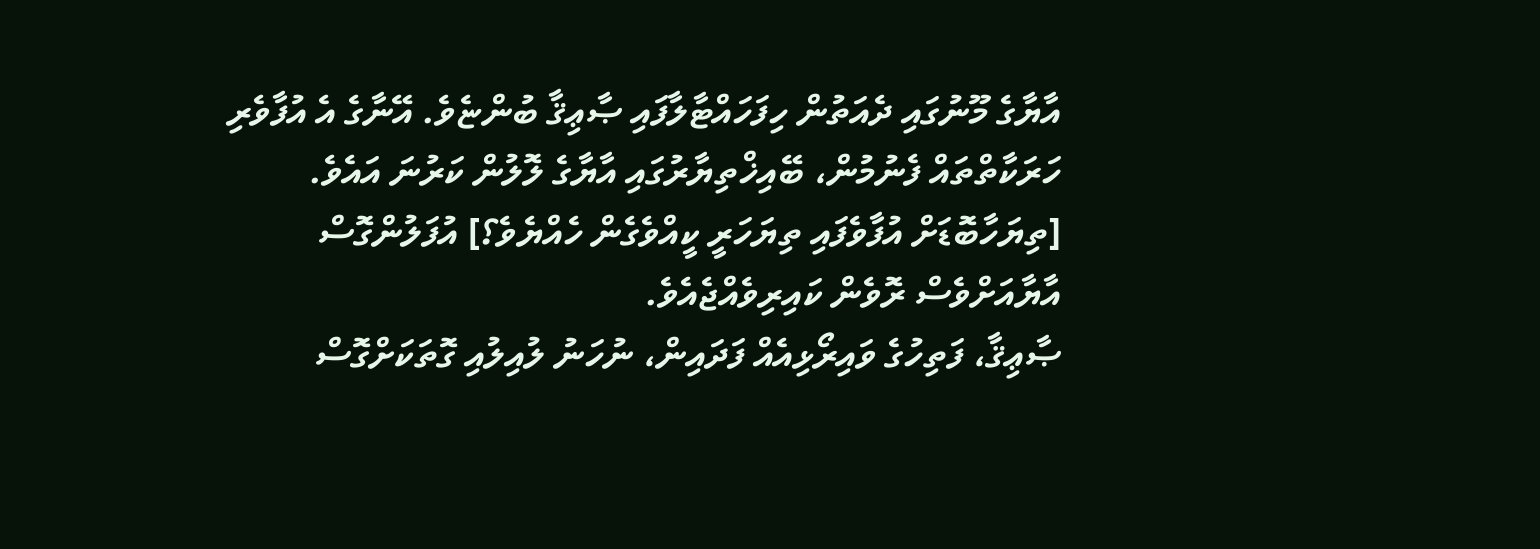އާޔާގެ މޫނުގައި ދެއަތުން ހިފަހައްޓާލާފައި ޞާޢިޤާ ބުންޏެވެ. އޭނާގެ އެ އުފާވެރި ހަރަކާތްތައް ފެނުމުން، ބޭއިޚްތިޔާރުގައި އާޔާގެ ލޮލުން ކަރުނަ އައެވެ.
[ތިޔަހާބޮޑަށް އުފާވެފައި ތިޔަހަރީ ކީއްވެގެން ހެއްޔެވެ؟] އުފަލުންގޮސް އާޔާއަށްވެސް ރޮވެން ކައިރިވެއްޖެއެވެ.
ޞާޢިޤާ، ފަތިހުގެ ވައިރޯޅިއެއް ފަދައިން، ނުހަނު ލުއިލުއި ގޮތަކަށްގޮސް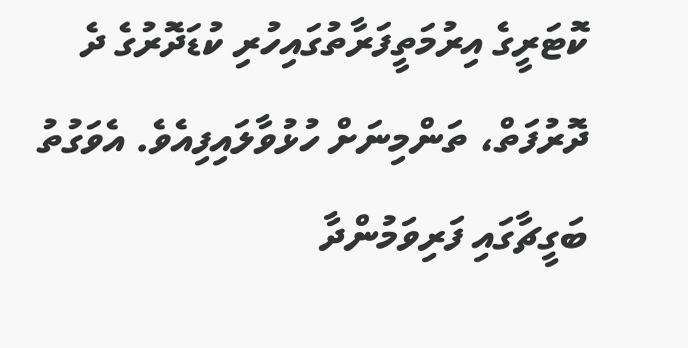ކޮޓަރީގެ އިރުމަތީފަރާތުގައިހުރި ކުޑަދޮރުގެ ދެ ދޮރުފަތް، ތަންމިނަށް ހުޅުވާލައިފިއެވެ. އެވަގުތު ބަގީޗާގައި ފަރިވަމުންދާ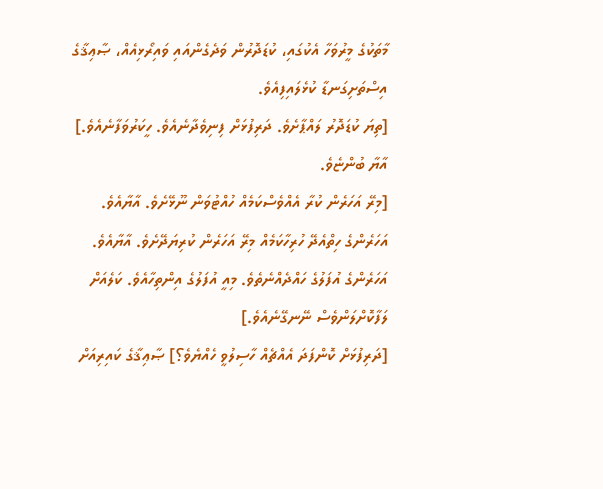މާތަކުގެ މީރުވަހާ އެކުގައި، ކުޑަދޮރުން ވަދެގެންއައި ވައިރޯޅިއެއް، ޞާޢިޤާގެ އިސްތަށިގަނޑާ ކުޅެލައިފިއެވެ.
[ތިޔަ ކުޑަދޮރު ލައްޕާށެވެ. ދަރިފުޅަށް ފިނިވެދާނެއެވެ. ހީކަރުވަފާނެއެވެ.] އާޔާ ބުންޏެވެ.
[މިރޭ އަހަރެން ކުރާ އެއްވެސްކަމެއް ހުއްޓުވަން ނޫޅޭށެވެ. އާޔާއެވެ. އަހަރެންގެ ހިތްއެދޭ ހުރިހާކަމެއް މިރޭ އަހަރެން ކުރިޔަދޭށެވެ. އާޔާއެވެ. އަހަރެންގެ އުފަލުގެ ހައްދެއްނެތެވެ. މިއީ އުފަލުގެ އިންތިހާއެވެ. ކަލެއަށް ލަފާކޮށްލަންވެސް ނޭނގޭނެއެވެ.]
[ދަރިފުޅަށް ކޮންފަދަ އެއްޗެއް ހާސިލުވީ ހެއްޔެވެ؟] ޞާޢިޤާގެ ކައިރިއަށް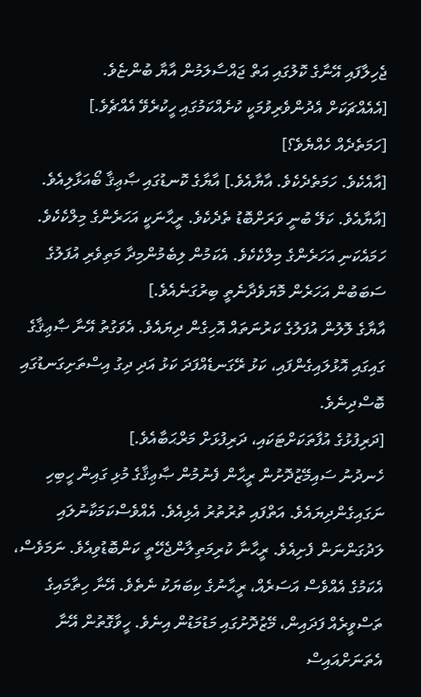ޖެހިލާފައި އޭނާގެ ކޮލުގައި އަތް ޖައްސާލަމުން އާޔާ ބުންޏެވެ.
[އެއެއްޗަކަށް އެދުންވެރިވުމަކީ ކުށެއްކަމުގައި ހީކުރެވޭ އެއްޗެވެ.]
[ހަމަތެދެއް ހެއްޔެވެ؟]
[އާއެކެވެ. ހަމަތެދެކެވެ. އާޔާއެވެ.] އާޔާގެ ކޮނޑުގައި ޞާޢިޤާ ބޯއަޅާލިއެވެ. [އާޔާއެވެ. ކަލޭ ބުނީ ވަރަށްބޮޑު ތެދެކެވެ. ރީޙާނަކީ އަހަރެންގެ މިލްކެކެވެ. ހަމައެކަނި އަހަރެންގެ މިލްކެކެވެ. އެކަމުން ލިބެމުންމިދާ މަތިވެރި އުފަލުގެ ސަބަބުން އަހަރެން މޮޔަވެދާނެތީ ބިރުގަނެއެވެ.]
އާޔާގެ ލޮލުން އުފަލުގެ ކަރުނަތައް އޮހިގެން ދިޔައެވެ. އެވަގުތު އޭނާ ޞާޢިޤާގެ ގައިގައި އޮޅުލައިގެންފައި، ކަޅު ރޭގަނޑެއްފަދަ ކަޅު އަދި ދިގު އިސްތަށިގަނޑުގައި ބޮސްދިނެވެ.
[ދަރިފުޅުގެ އުފާތަކަށްޓަކައި، ދަރިފުޅަށް މަރްޙަބާއެވެ.]
ހެނދުނު ސައިމޭޒުދޮށުން ރީޙާން ފެނުމުން ޞާޢިޤާގެ މުޅި ގައިން ހީބިހި ނަގައިގެންދިޔައެވެ. އަތްފައި ތުރުތުރު އެޅިއެވެ. އެއްވެސްކަމަކާނުލައި ލަދުގަންނަން ފެށިއެވެ. ރީޙާނާ ކުރިމަތިލާންޖެހޭތީ ކަންބޮޑުވިއެވެ. ނަމަވެސް، އެކަމުގެ އެއްވެސް އަސަރެއް، ރީޙާނުގެ ކިބަޔަކު ނެތެވެ. އޭނާ ހިތާމައިގެ ތަސްވީރެއް ފަދައިން، މޭޒުދޮށުގައި މަޑުމަޑުން އިނެވެ. ހީވާގޮތުން އޭނާ އެތަނަށްއައިސް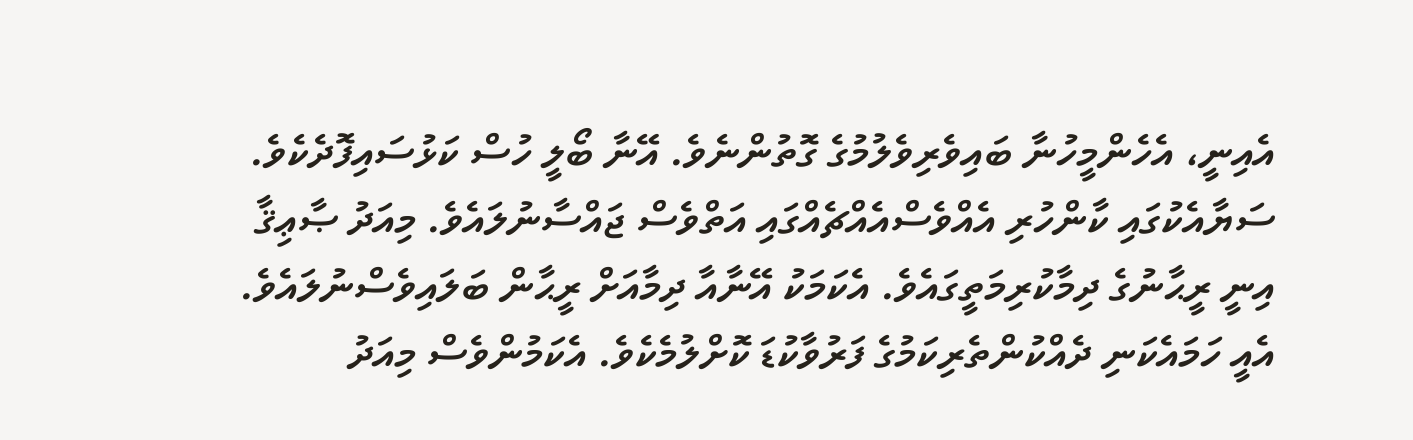އެއިނީ، އެހެންމީހުނާ ބައިވެރިވެލުމުގެ ގޮތުންނެވެ. އޭނާ ބޯލީ ހުސް ކަޅުސައިފޮދެކެވެ. ސަޔާއެކުގައި ކާންހުރި އެއްވެސްއެއްޗެއްގައި އަތްވެސް ޖައްސާނުލައެވެ. މިއަދު ޞާޢިޤާ އިނީ ރީޙާނުގެ ދިމާކުރިމަތީގައެވެ. އެކަމަކު އޭނާއާ ދިމާއަށް ރީޙާން ބަލައިވެސްނުލައެވެ. އެއީ ހަމައެކަނި ދެއްކުންތެރިކަމުގެ ފަރުވާކުޑަ ކޮށްލުމެކެވެ. އެކަމުންވެސް މިއަދު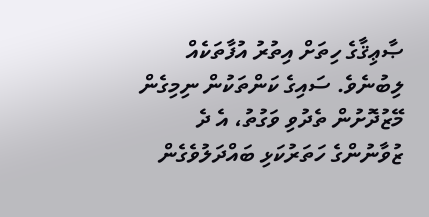ޞާޢިޤާގެ ހިތަށް އިތުރު އުފާތަކެއް ލިބުނެވެ. ސައިގެ ކަންތަކުން ނިމިގެން މޭޒުދޮށުން ތެދުވި ވަގުތު، އެ ދެ ޒުވާނުންގެ ހަތަރުކަޅި ބައްދަލުވެގެން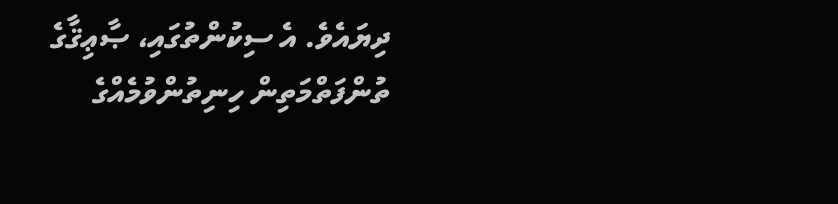ދިޔައެވެ. އެ ސިކުންތުގައި، ޞާޢިޤާގެ ތުންފަތްމަތިން ހިނިތުންވުމެއްގެ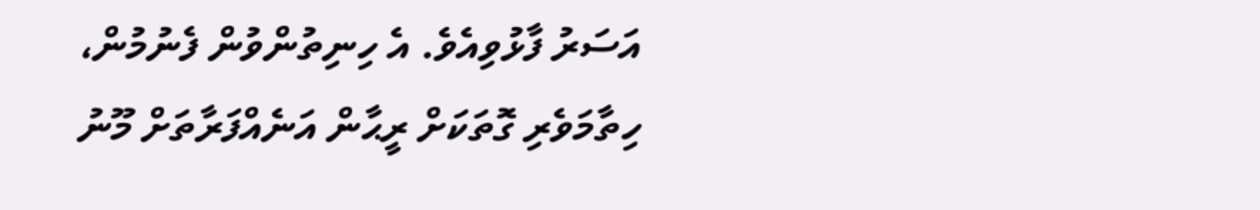އަސަރު ފާޅުވިއެވެ. އެ ހިނިތުންވުން ފެނުމުން، ހިތާމަވެރި ގޮތަކަށް ރީޙާން އަނެއްފަރާތަށް މޫނު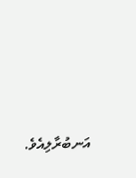އަނބުރާލިއެވެ.